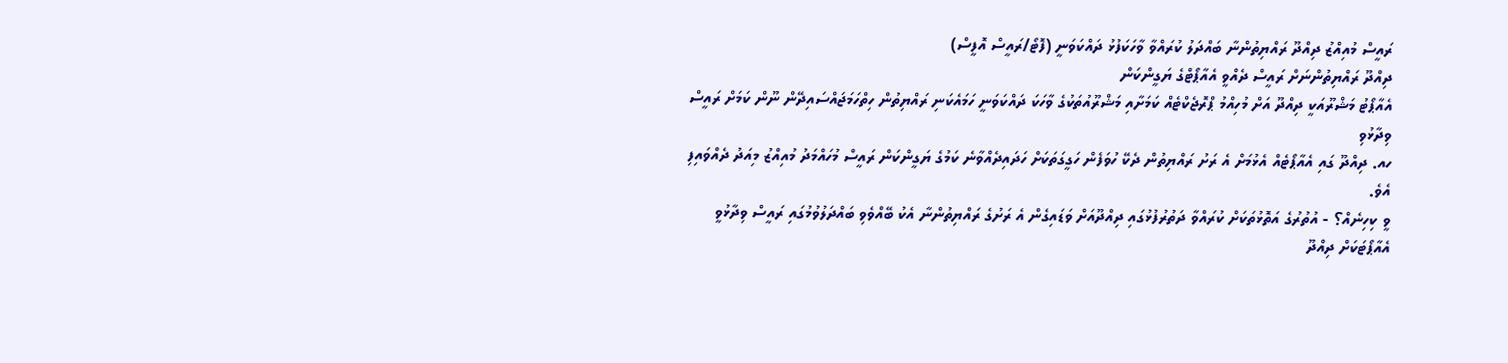ރައީސް މުއިއްޒު ދިއްދޫ ރައްޔިތުންނާ ބައްދަލު ކުރައްވާ ވާހަކަފުޅު ދައްކަވަނީ (ފޮޓޯ/ރައީސް އޮފީސް)
ދިއްދޫ ރައްޔިތުންނަށް ރައީސް ދެއްވީ އެއާޕޯޓްގެ ޔަގީންކަން
އެއާޕޯޓު މަޝްރޫއަކީ ދިއްދޫ އަށް މުހިއްމު ޕްރޮޖެކްޓެއް ކަމަށާއި މަޝްރޫއުތަކުގެ ވާހަކަ ދައްކަވަނީ ހަމައެކަނި ރައްޔިތުން ހިތްހަމަޖައްސައިދޭން ނޫން ކަމަށް ރައީސް ވިދާޅުވި
ހއ. ދިއްދޫ ގައި އެއާޕޯޓެއް އެޅުމަށް އެ ރަށު ރައްޔިތުން ދެކޭ ހުވަފެން ހަގީގަތަކަށް ހަދައިދެއްވާނެ ކަމުގެ ޔަގީންކަން ރައީސް މުހައްމަދު މުއިއްޒު މިއަދު ދެއްވައިފި އެވެ.
ވީ ކިހިނެއް؟ - އުތުރުގެ އަތޮޅުތަކަށް ކުރައްވާ ދަތުރުފުޅުގައި ދިއްދޫއަށް ވަޑައިގެން އެ ރަށުގެ ރައްޔިތުންނާ އެކު ބޭއްވެވި ބައްދަލުވުމުގައި ރައީސް ވިދާޅުވީ އެއާޕޯޓަކަށް ދިއްދޫ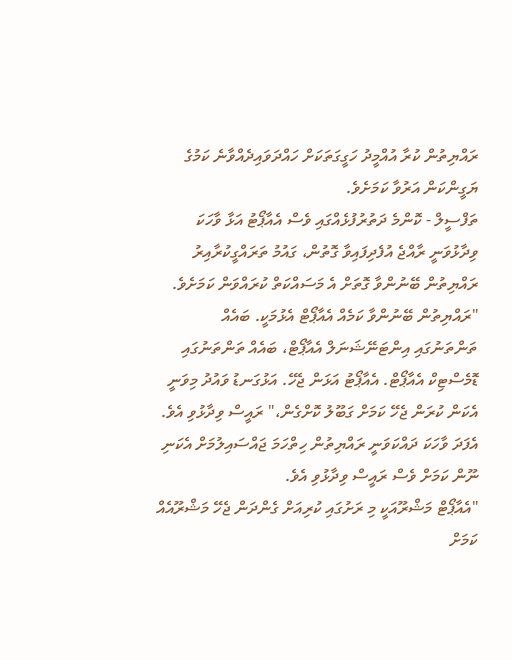ރައްޔިތުން ކުރާ އުއްމީދު ހަގީގަތަކަށް ހައްދަވައިދެއްވާނެ ކަމުގެ ޔަގީންކަން އަރުވާ ކަމަށެވެ.
ތަފްސީލް - ކޮންމެ ދަތުރުފުޅެއްގައި ވެސް އެއާޕޯޓު އަޅާ ވާހަކަ ވިދާޅުވަނީ ރާއްޖެ އުފެދިފައިވާ ގޮތުން، ގައުމު ތަރައްގީކުރާއިރު ރައްޔިތުން ބޭނުންވާ ގޮތަށް އެ މަސައްކަތް ކުރައްވަން ކަމަށެވެ.
"ރައްޔިތުން ބޭނުންވާ ކަމެއް އެއާޕޯޓް އެޅުމަކީ. ބައެއް ތަންތަނުގައި އިންޓަނޭޝަނަލް އެއާޕޯޓް، ބައެއް ތަންތަނުގައި ޑޮމެސްޓިކް އެއާޕޯޓް. އެއާޕޯޓު އަޅަން ޖެހޭ. އަޅުގަނޑު ވައުދު މިވަނީ އެކަން ކުރަން ޖެހޭ ކަމަށް ގަބޫލު ކޮށްގެން،" ރައީސް ވިދާޅުވި އެވެ.
އެފަދަ ވާހަކަ ދައްކަވަނީ ރައްޔިތުން ހިތްހަމަ ޖައްސައިލުމަށް އެކަނި ނޫން ކަމަށް ވެސް ރައީސް ވިދާޅުވި އެވެ.
"އެއާޕޯޓް މަޝްރޫއަކީ މި ރަށުގައި ކުރިއަށް ގެންދަން ޖެހޭ މަޝްރޫއެއް ކަމަށް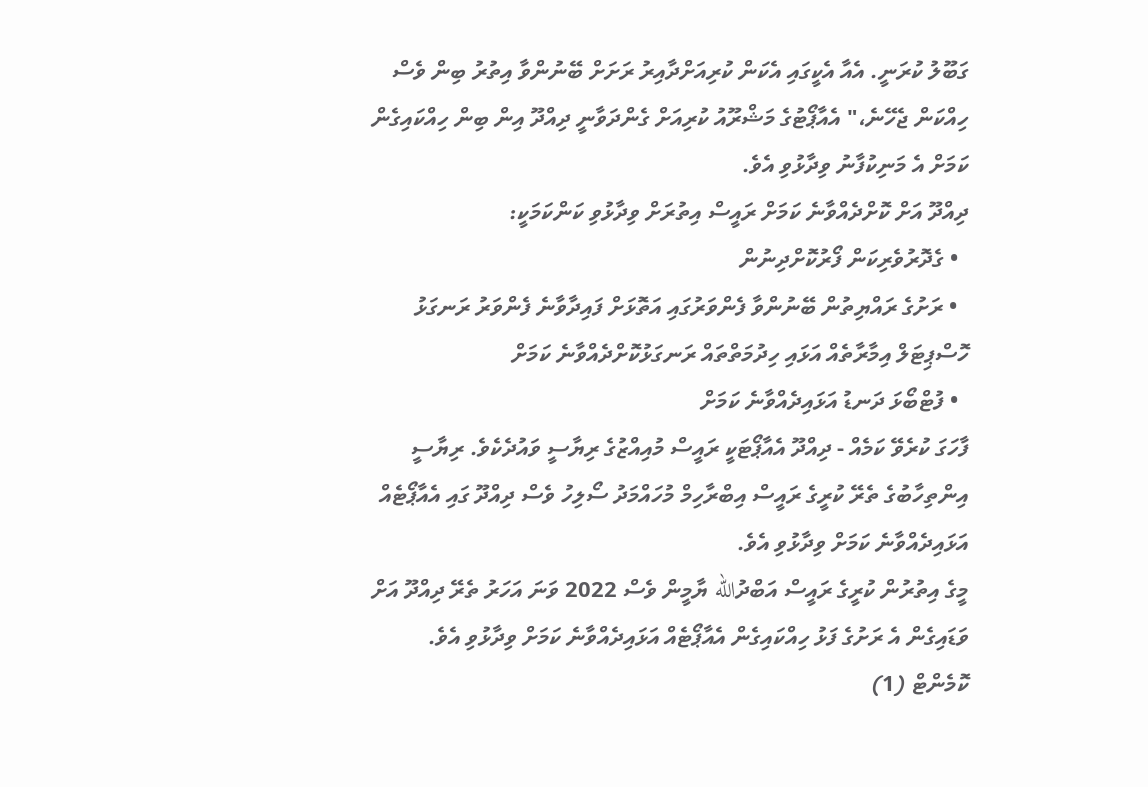ގަބޫލު ކުރަނީ. އެއާ އެކީގައި އެކަން ކުރިއަށްދާއިރު ރަށަށް ބޭނުންވާ އިތުރު ބިން ވެސް ހިއްކަން ޖެހޭނެ،" އެއާޕޯޓުގެ މަޝްރޫއު ކުރިއަށް ގެންދަވާނީ ދިއްދޫ އިން ބިން ހިއްކައިގެން ކަމަށް އެ މަނިކުފާނު ވިދާޅުވި އެވެ.
ދިއްދޫ އަށް ކޮށްދެއްވާނެ ކަމަށް ރައީސް އިތުރަށް ވިދާޅުވި ކަންކަމަކީ:
  • ގެދޮރުވެރިކަން ފޯރުކޮށްދިނުން
  • ރަށުގެ ރައްޔިތުން ބޭނުންވާ ފެންވަރުގައި އަތޮޅަށް ފައިދާވާނެ ފެންވަރު ރަނގަޅު ހޮސްޕިޓަލް އިމާރާތެއް އަޅައި ހިދުމަތްތައް ރަނގަޅުކޮށްދެއްވާނެ ކަމަށް
  • ފުޓްބޯޅަ ދަނޑު އަޅައިދެއްވާނެ ކަމަށް
ފާހަގަ ކުރެވޭ ކަމެއް - ދިއްދޫ އެއާޕޯޓަކީ ރައީސް މުއިއްޒުގެ ރިޔާސީ ވައުދެކެވެ. ރިޔާސީ އިންތިހާބުގެ ތެރޭ ކުރީގެ ރައީސް އިބްރާހިމް މުހައްމަދު ސޯލިހު ވެސް ދިއްދޫ ގައި އެއާޕޯޓެއް އަޅައިދެއްވާނެ ކަމަށް ވިދާޅުވި އެވެ.
މީގެ އިތުރުން ކުރީގެ ރައީސް އަބްދުالله ޔާމީން ވެސް 2022 ވަނަ އަހަރު ތެރޭ ދިއްދޫ އަށް ވަޑައިގެން އެ ރަށުގެ ފަޅު ހިއްކައިގެން އެއާޕޯޓެއް އަޅައިދެއްވާނެ ކަމަށް ވިދާޅުވި އެވެ.
ކޮމެންޓް (1)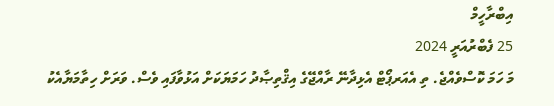އިބްރާހީމް
25 ފެބްރުއަރީ 2024
މަ ހަމަ ކޮސްވެއްޖެ. ތި އެއަރޕޯޓް އެޅިދާނޭ ރާއްޖޭގެ އިޤްތިޞާދު ހަމަޔަކަށް އަޅުވާފައި ވެސް. ވަރަށް ހިތާމަޔާއެކު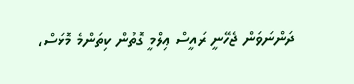ދަންނަވަން ޖެހޭނީ ރައީސް ޢިލްމީ ގޮތުން ކިތަންމެ މޮޅަސް،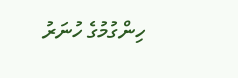ހިންގުމުގެ ހުނަރު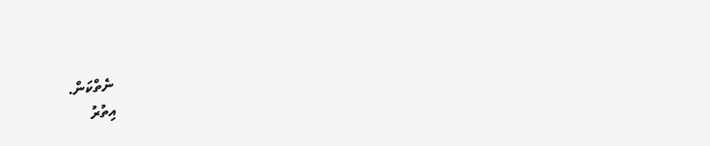ނެތްކަން.
އިތުރު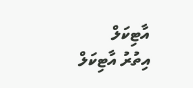އާޓިކަލް
އިތުރު އާޓިކަލް